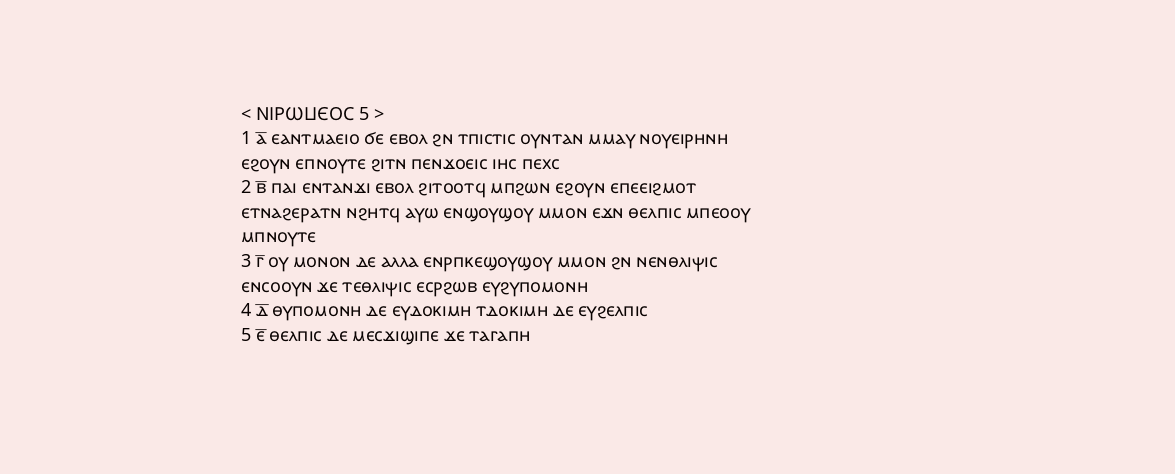< ⲚⲒⲢⲰⳘⲈⲞⲤ 5 >
1 ⲁ̅ ⲉⲁⲛⲧⲙⲁⲉⲓⲟ ϭⲉ ⲉⲃⲟⲗ ϩⲛ ⲧⲡⲓⲥⲧⲓⲥ ⲟⲩⲛⲧⲁⲛ ⲙⲙⲁⲩ ⲛⲟⲩⲉⲓⲣⲏⲛⲏ ⲉϩⲟⲩⲛ ⲉⲡⲛⲟⲩⲧⲉ ϩⲓⲧⲛ ⲡⲉⲛϫⲟⲉⲓⲥ ⲓⲏⲥ ⲡⲉⲭⲥ
2 ⲃ̅ ⲡⲁⲓ ⲉⲛⲧⲁⲛϫⲓ ⲉⲃⲟⲗ ϩⲓⲧⲟⲟⲧϥ ⲙⲡϩⲱⲛ ⲉϩⲟⲩⲛ ⲉⲡⲉⲉⲓϩⲙⲟⲧ ⲉⲧⲛⲁϩⲉⲣⲁⲧⲛ ⲛϩⲏⲧϥ ⲁⲩⲱ ⲉⲛϣⲟⲩϣⲟⲩ ⲙⲙⲟⲛ ⲉϫⲛ ⲑⲉⲗⲡⲓⲥ ⲙⲡⲉⲟⲟⲩ ⲙⲡⲛⲟⲩⲧⲉ
3 ⲅ̅ ⲟⲩ ⲙⲟⲛⲟⲛ ⲇⲉ ⲁⲗⲗⲁ ⲉⲛⲣⲡⲕⲉϣⲟⲩϣⲟⲩ ⲙⲙⲟⲛ ϩⲛ ⲛⲉⲛⲑⲗⲓⲯⲓⲥ ⲉⲛⲥⲟⲟⲩⲛ ϫⲉ ⲧⲉⲑⲗⲓⲯⲓⲥ ⲉⲥⲣϩⲱⲃ ⲉⲩϩⲩⲡⲟⲙⲟⲛⲏ
4 ⲇ̅ ⲑⲩⲡⲟⲙⲟⲛⲏ ⲇⲉ ⲉⲩⲇⲟⲕⲓⲙⲏ ⲧⲇⲟⲕⲓⲙⲏ ⲇⲉ ⲉⲩϩⲉⲗⲡⲓⲥ
5 ⲉ̅ ⲑⲉⲗⲡⲓⲥ ⲇⲉ ⲙⲉⲥϫⲓϣⲓⲡⲉ ϫⲉ ⲧⲁⲅⲁⲡⲏ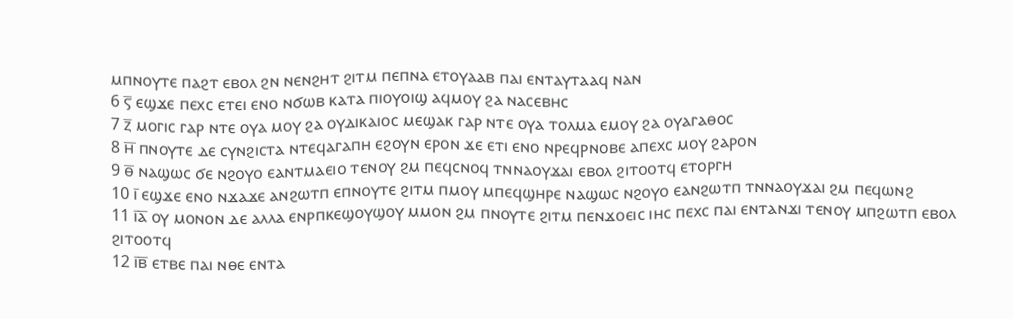ⲙⲡⲛⲟⲩⲧⲉ ⲡⲁϩⲧ ⲉⲃⲟⲗ ϩⲛ ⲛⲉⲛϩⲏⲧ ϩⲓⲧⲙ ⲡⲉⲡⲛⲁ ⲉⲧⲟⲩⲁⲁⲃ ⲡⲁⲓ ⲉⲛⲧⲁⲩⲧⲁⲁϥ ⲛⲁⲛ
6 ⲋ̅ ⲉϣϫⲉ ⲡⲉⲭⲥ ⲉⲧⲉⲓ ⲉⲛⲟ ⲛϭⲱⲃ ⲕⲁⲧⲁ ⲡⲓⲟⲩⲟⲓϣ ⲁϥⲙⲟⲩ ϩⲁ ⲛⲁⲥⲉⲃⲏⲥ
7 ⲍ̅ ⲙⲟⲅⲓⲥ ⲅⲁⲣ ⲛⲧⲉ ⲟⲩⲁ ⲙⲟⲩ ϩⲁ ⲟⲩⲇⲓⲕⲁⲓⲟⲥ ⲙⲉϣⲁⲕ ⲅⲁⲣ ⲛⲧⲉ ⲟⲩⲁ ⲧⲟⲗⲙⲁ ⲉⲙⲟⲩ ϩⲁ ⲟⲩⲁⲅⲁⲑⲟⲥ
8 ⲏ̅ ⲡⲛⲟⲩⲧⲉ ⲇⲉ ⲥⲩⲛϩⲓⲥⲧⲁ ⲛⲧⲉϥⲁⲅⲁⲡⲏ ⲉϩⲟⲩⲛ ⲉⲣⲟⲛ ϫⲉ ⲉⲧⲓ ⲉⲛⲟ ⲛⲣⲉϥⲣⲛⲟⲃⲉ ⲁⲡⲉⲭⲥ ⲙⲟⲩ ϩⲁⲣⲟⲛ
9 ⲑ̅ ⲛⲁϣⲱⲥ ϭⲉ ⲛϩⲟⲩⲟ ⲉⲁⲛⲧⲙⲁⲉⲓⲟ ⲧⲉⲛⲟⲩ ϩⲙ ⲡⲉϥⲥⲛⲟϥ ⲧⲛⲛⲁⲟⲩϫⲁⲓ ⲉⲃⲟⲗ ϩⲓⲧⲟⲟⲧϥ ⲉⲧⲟⲣⲅⲏ
10 ⲓ̅ ⲉϣϫⲉ ⲉⲛⲟ ⲛϫⲁϫⲉ ⲁⲛϩⲱⲧⲡ ⲉⲡⲛⲟⲩⲧⲉ ϩⲓⲧⲙ ⲡⲙⲟⲩ ⲙⲡⲉϥϣⲏⲣⲉ ⲛⲁϣⲱⲥ ⲛϩⲟⲩⲟ ⲉⲁⲛϩⲱⲧⲡ ⲧⲛⲛⲁⲟⲩϫⲁⲓ ϩⲙ ⲡⲉϥⲱⲛϩ
11 ⲓ̅ⲁ̅ ⲟⲩ ⲙⲟⲛⲟⲛ ⲇⲉ ⲁⲗⲗⲁ ⲉⲛⲣⲡⲕⲉϣⲟⲩϣⲟⲩ ⲙⲙⲟⲛ ϩⲙ ⲡⲛⲟⲩⲧⲉ ϩⲓⲧⲙ ⲡⲉⲛϫⲟⲉⲓⲥ ⲓⲏⲥ ⲡⲉⲭⲥ ⲡⲁⲓ ⲉⲛⲧⲁⲛϫⲓ ⲧⲉⲛⲟⲩ ⲙⲡϩⲱⲧⲡ ⲉⲃⲟⲗ ϩⲓⲧⲟⲟⲧϥ
12 ⲓ̅ⲃ̅ ⲉⲧⲃⲉ ⲡⲁⲓ ⲛⲑⲉ ⲉⲛⲧⲁ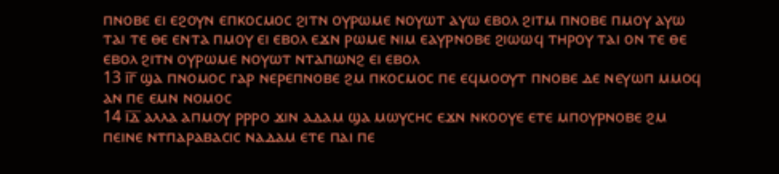ⲡⲛⲟⲃⲉ ⲉⲓ ⲉϩⲟⲩⲛ ⲉⲡⲕⲟⲥⲙⲟⲥ ϩⲓⲧⲛ ⲟⲩⲣⲱⲙⲉ ⲛⲟⲩⲱⲧ ⲁⲩⲱ ⲉⲃⲟⲗ ϩⲓⲧⲙ ⲡⲛⲟⲃⲉ ⲡⲙⲟⲩ ⲁⲩⲱ ⲧⲁⲓ ⲧⲉ ⲑⲉ ⲉⲛⲧⲁ ⲡⲙⲟⲩ ⲉⲓ ⲉⲃⲟⲗ ⲉϫⲛ ⲣⲱⲙⲉ ⲛⲓⲙ ⲉⲁⲩⲣⲛⲟⲃⲉ ϩⲓⲱⲱϥ ⲧⲏⲣⲟⲩ ⲧⲁⲓ ⲟⲛ ⲧⲉ ⲑⲉ ⲉⲃⲟⲗ ϩⲓⲧⲛ ⲟⲩⲣⲱⲙⲉ ⲛⲟⲩⲱⲧ ⲛⲧⲁⲡⲱⲛϩ ⲉⲓ ⲉⲃⲟⲗ
13 ⲓ̅ⲅ̅ ϣⲁ ⲡⲛⲟⲙⲟⲥ ⲅⲁⲣ ⲛⲉⲣⲉⲡⲛⲟⲃⲉ ϩⲙ ⲡⲕⲟⲥⲙⲟⲥ ⲡⲉ ⲉϥⲙⲟⲟⲩⲧ ⲡⲛⲟⲃⲉ ⲇⲉ ⲛⲉⲩⲱⲡ ⲙⲙⲟϥ ⲁⲛ ⲡⲉ ⲉⲙⲛ ⲛⲟⲙⲟⲥ
14 ⲓ̅ⲇ̅ ⲁⲗⲗⲁ ⲁⲡⲙⲟⲩ ⲣⲣⲣⲟ ϫⲓⲛ ⲁⲇⲁⲙ ϣⲁ ⲙⲱⲩⲥⲏⲥ ⲉϫⲛ ⲛⲕⲟⲟⲩⲉ ⲉⲧⲉ ⲙⲡⲟⲩⲣⲛⲟⲃⲉ ϩⲙ ⲡⲉⲓⲛⲉ ⲛⲧⲡⲁⲣⲁⲃⲁⲥⲓⲥ ⲛⲁⲇⲁⲙ ⲉⲧⲉ ⲡⲁⲓ ⲡⲉ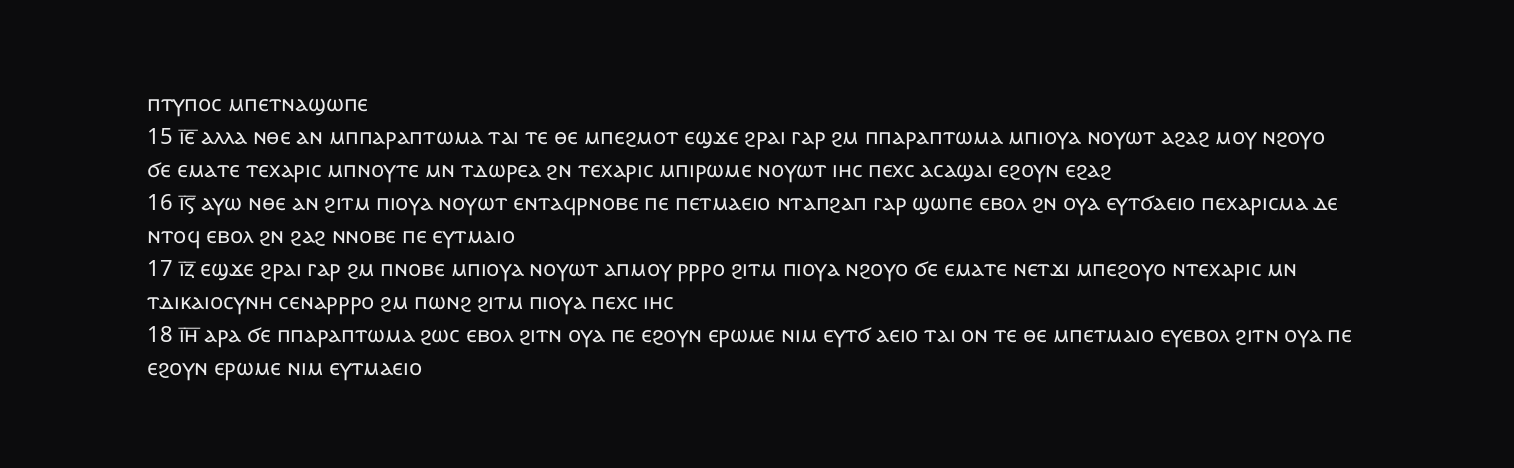ⲡⲧⲩⲡⲟⲥ ⲙⲡⲉⲧⲛⲁϣⲱⲡⲉ
15 ⲓ̅ⲉ̅ ⲁⲗⲗⲁ ⲛⲑⲉ ⲁⲛ ⲙⲡⲡⲁⲣⲁⲡⲧⲱⲙⲁ ⲧⲁⲓ ⲧⲉ ⲑⲉ ⲙⲡⲉϩⲙⲟⲧ ⲉϣϫⲉ ϩⲣⲁⲓ ⲅⲁⲣ ϩⲙ ⲡⲡⲁⲣⲁⲡⲧⲱⲙⲁ ⲙⲡⲓⲟⲩⲁ ⲛⲟⲩⲱⲧ ⲁϩⲁϩ ⲙⲟⲩ ⲛϩⲟⲩⲟ ϭⲉ ⲉⲙⲁⲧⲉ ⲧⲉⲭⲁⲣⲓⲥ ⲙⲡⲛⲟⲩⲧⲉ ⲙⲛ ⲧⲇⲱⲣⲉⲁ ϩⲛ ⲧⲉⲭⲁⲣⲓⲥ ⲙⲡⲓⲣⲱⲙⲉ ⲛⲟⲩⲱⲧ ⲓⲏⲥ ⲡⲉⲭⲥ ⲁⲥⲁϣⲁⲓ ⲉϩⲟⲩⲛ ⲉϩⲁϩ
16 ⲓ̅ⲋ̅ ⲁⲩⲱ ⲛⲑⲉ ⲁⲛ ϩⲓⲧⲙ ⲡⲓⲟⲩⲁ ⲛⲟⲩⲱⲧ ⲉⲛⲧⲁϥⲣⲛⲟⲃⲉ ⲡⲉ ⲡⲉⲧⲙⲁⲉⲓⲟ ⲛⲧⲁⲡϩⲁⲡ ⲅⲁⲣ ϣⲱⲡⲉ ⲉⲃⲟⲗ ϩⲛ ⲟⲩⲁ ⲉⲩⲧϭⲁⲉⲓⲟ ⲡⲉⲭⲁⲣⲓⲥⲙⲁ ⲇⲉ ⲛⲧⲟϥ ⲉⲃⲟⲗ ϩⲛ ϩⲁϩ ⲛⲛⲟⲃⲉ ⲡⲉ ⲉⲩⲧⲙⲁⲓⲟ
17 ⲓ̅ⲍ̅ ⲉϣϫⲉ ϩⲣⲁⲓ ⲅⲁⲣ ϩⲙ ⲡⲛⲟⲃⲉ ⲙⲡⲓⲟⲩⲁ ⲛⲟⲩⲱⲧ ⲁⲡⲙⲟⲩ ⲣⲣⲣⲟ ϩⲓⲧⲙ ⲡⲓⲟⲩⲁ ⲛϩⲟⲩⲟ ϭⲉ ⲉⲙⲁⲧⲉ ⲛⲉⲧϫⲓ ⲙⲡⲉϩⲟⲩⲟ ⲛⲧⲉⲭⲁⲣⲓⲥ ⲙⲛ ⲧⲇⲓⲕⲁⲓⲟⲥⲩⲛⲏ ⲥⲉⲛⲁⲣⲣⲣⲟ ϩⲙ ⲡⲱⲛϩ ϩⲓⲧⲙ ⲡⲓⲟⲩⲁ ⲡⲉⲭⲥ ⲓⲏⲥ
18 ⲓ̅ⲏ̅ ⲁⲣⲁ ϭⲉ ⲡⲡⲁⲣⲁⲡⲧⲱⲙⲁ ϩⲱⲥ ⲉⲃⲟⲗ ϩⲓⲧⲛ ⲟⲩⲁ ⲡⲉ ⲉϩⲟⲩⲛ ⲉⲣⲱⲙⲉ ⲛⲓⲙ ⲉⲩⲧϭ ⲁⲉⲓⲟ ⲧⲁⲓ ⲟⲛ ⲧⲉ ⲑⲉ ⲙⲡⲉⲧⲙⲁⲓⲟ ⲉⲩⲉⲃⲟⲗ ϩⲓⲧⲛ ⲟⲩⲁ ⲡⲉ ⲉϩⲟⲩⲛ ⲉⲣⲱⲙⲉ ⲛⲓⲙ ⲉⲩⲧⲙⲁⲉⲓⲟ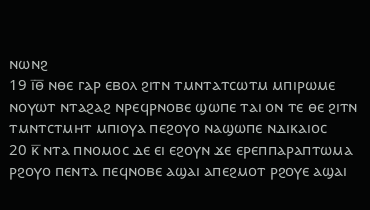ⲛⲱⲛϩ
19 ⲓ̅ⲑ̅ ⲛⲑⲉ ⲅⲁⲣ ⲉⲃⲟⲗ ϩⲓⲧⲛ ⲧⲙⲛⲧⲁⲧⲥⲱⲧⲙ ⲙⲡⲓⲣⲱⲙⲉ ⲛⲟⲩⲱⲧ ⲛⲧⲁϩⲁϩ ⲛⲣⲉϥⲣⲛⲟⲃⲉ ϣⲱⲡⲉ ⲧⲁⲓ ⲟⲛ ⲧⲉ ⲑⲉ ϩⲓⲧⲛ ⲧⲙⲛⲧⲥⲧⲙⲏⲧ ⲙⲡⲓⲟⲩⲁ ⲡⲉϩⲟⲩⲟ ⲛⲁϣⲱⲡⲉ ⲛⲇⲓⲕⲁⲓⲟⲥ
20 ⲕ̅ ⲛⲧⲁ ⲡⲛⲟⲙⲟⲥ ⲇⲉ ⲉⲓ ⲉϩⲟⲩⲛ ϫⲉ ⲉⲣⲉⲡⲡⲁⲣⲁⲡⲧⲱⲙⲁ ⲣϩⲟⲩⲟ ⲡⲉⲛⲧⲁ ⲡⲉϥⲛⲟⲃⲉ ⲁϣⲁⲓ ⲁⲡⲉϩⲙⲟⲧ ⲣϩⲟⲩⲉ ⲁϣⲁⲓ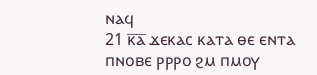ⲛⲁϥ
21 ⲕ̅ⲁ̅ ϫⲉⲕⲁⲥ ⲕⲁⲧⲁ ⲑⲉ ⲉⲛⲧⲁ ⲡⲛⲟⲃⲉ ⲣⲣⲣⲟ ϩⲙ ⲡⲙⲟⲩ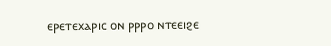ⲉⲣⲉⲧⲉⲭⲁⲣⲓⲥ ⲟⲛ ⲣⲣⲣⲟ ⲛⲧⲉⲉⲓϩⲉ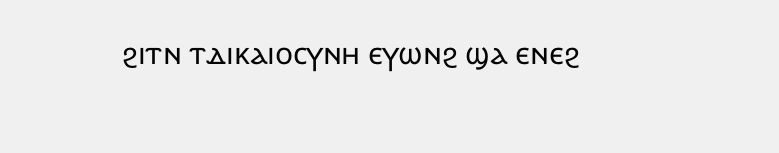ϩⲓⲧⲛ ⲧⲇⲓⲕⲁⲓⲟⲥⲩⲛⲏ ⲉⲩⲱⲛϩ ϣⲁ ⲉⲛⲉϩ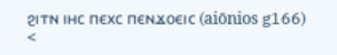ϩⲓⲧⲛ ⲓⲏⲥ ⲡⲉⲭⲥ ⲡⲉⲛϫⲟⲉⲓⲥ (aiōnios g166)
<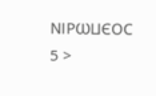ⲚⲒⲢⲰⳘⲈⲞⲤ 5 >